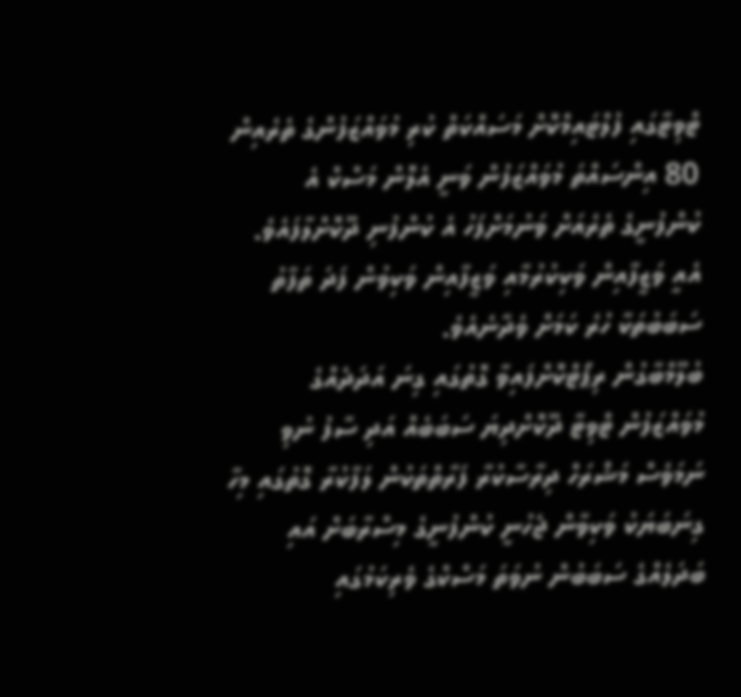ޓްވިޓާގައި ފުލްޓައިމްކޮށް މަސައްކަތް ކުރި މުވައްޒަފުންގެ ތެރެއިން 80 އިންސައްތަ މުވައްޒަފުން ވަނީ އެލޮން މަސްކް އެ ކުންފުނީގެ ތެރެއަށް ވަނުމަށްފަހު އެ ކުންފުނި ދޫކޮށްލާފައެވެ. އެއީ ވަޒީފާއިން ވަކިކުރުމާއި ވަޒީފާއިން ވަކިވުން ފަދަ ތަފާތު ސަބަބުތަކާ ހުރެ ކަމަށް ވެދާނެއެވެ.
ބުލޫމްބާގުން ރިޕޯޓްކޮށްފައިވާ ގޮތުގައި ގިނަ އަދަދެއްގެ މުވައްޒަފުން ޓްވިޓާ ދޫކޮށްދިޔަ ސަބަބެއް އަދި ސާފު ނުވި ނަމަވެސް މަޝްރަހް ދިރާސާކުރާ ފަރާތްތަކުން ލަފާކުރާ ގޮތުގައި މިހާ ގިނަބަޔަކު ވަކިވާން ޖެހުނީ ކުންފުނީގެ މިސްރާބަށް އައި ބަދަލެއްގެ ސަބަބުން ނުވަތަ މަސްކްގެ ވެރިކަމުގައި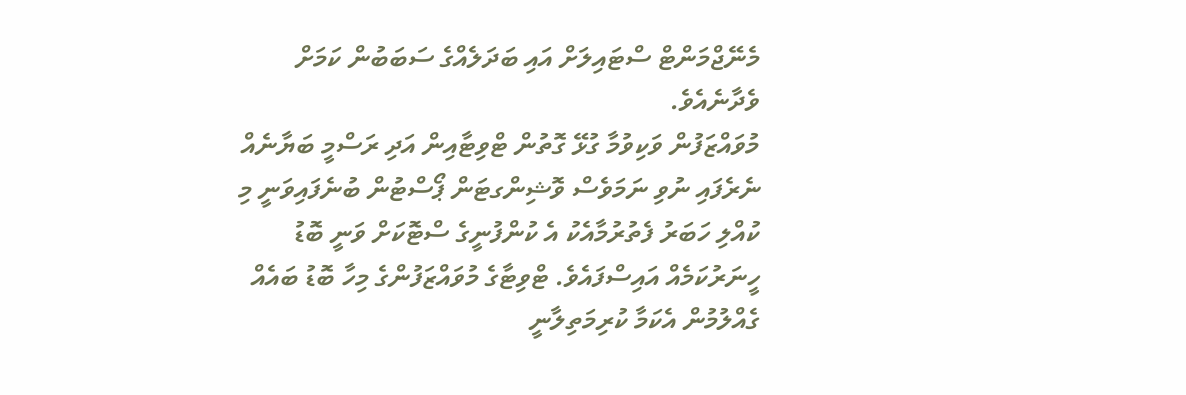މެނޭޖްމަންޓް ސްޓައިލަށް އައި ބަދަލެއްގެ ސަބަބުން ކަމަށް ވެދާނެއެވެ.
މުވައްޒަފުން ވަކިވުމާ ގުޅޭ ގޮތުން ޓްވިޓާއިން އަދި ރަސްމީ ބަޔާނެއް ނެރެފައި ނުވި ނަމަވެސް ވޮޝިންގޓަން ޕޯސްޓުން ބުނެފައިވަނީ މި ކުއްލި ހަބަރު ފެތުރުމާއެކު އެ ކުންފުނީގެ ސްޓޮކަށް ވަނީ ބޮޑު ހީނަރުކަމެއް އައިސްފައެވެ. ޓްވިޓާގެ މުވައްޒަފުންގެ މިހާ ބޮޑު ބައެއް ގެއްލުމުން އެކަމާ ކުރިމަތިލާނީ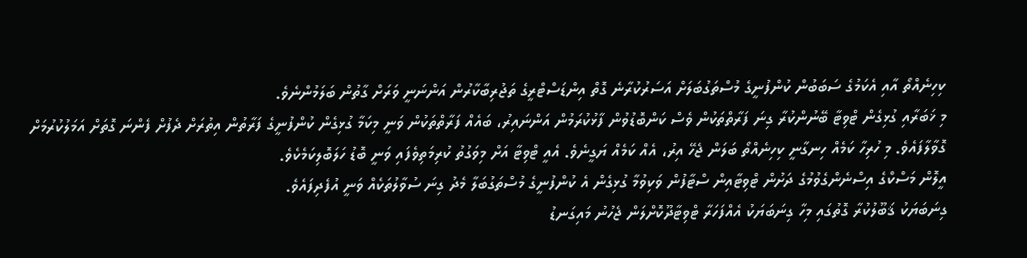ކިހިނެއްތޯ އާއި އެކަމުގެ ސަބަބުން ކުންފުނީގެ މުސްތަގުބަލަށް އަސަރުކުރާނެ ގޮތް އިންޑަސްޓްރީގެ ތަޖުރިބާކާރުން އަންނަނީ ވަރަށް ގާތުން ބަލަމުންނެވެ.
މި ޚަބަރާއި ގުޅިގެން ޓްވިޓާ ބޭނުންކުރާ ގިނަ ފަރާތްތަކުން ވެސް ކަންބޮޑުވުން ފާޅުކުރަމުން އަންނައިރު، ބައެއް ފަރާތްތަކުން ވަނީ މިކަމާ ގުޅިގެން ކުންފުނީގެ ފަރާތުން އިތުރަށް ދެފުށް ފެންނަ ގޮތަށް އަމަލުކުރުމަށް ގޮވާލާފައެވެ. މި ހުރިހާ ކަމެއް ހިނގާނީ ކިހިނެއްތޯ ބަލަން ޖެހޭ އިރު، އެއް ކަމެއް ޔަގީނެވެ. އެއީ ޓްވިޓާ އަށް މިވަގުތު ކުރިމަތިވެފައި ވަނީ ބޮޑު ހަލަބޮލިކަމެކެވެ.
އީލޮން މަސްކްގެ އިސްނެންގެވުމުގެ ދަށުން ޓްވިޓާއިން ސްޓާފުން ވަކިވުމާ ގުޅިގެން އެ ކުންފުނީގެ މުސްތަގުބަލާ މެދު ގިނަ ސުވާލުތަކެއް ވަނީ އުފެދިފައެވެ.
ގިނަބަޔަކު ޤަބޫލުކުރާ ގޮތުގައި މިހާ ގިނަބަޔަކު އެއްފަހަރާ ޓްވިޓާދޫކޮށްލަން ޖެހުނު މައިގަނޑު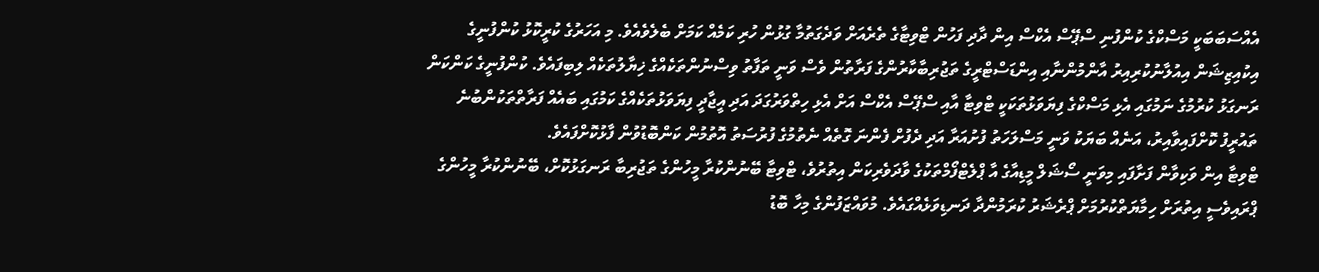އެއްސަބަބަކީ މަސްކްގެ ކުންފުނި ސްޕޭސް އެކްސް އިން ދާދި ފަހުން ޓްވިޓާގެ ތެރެއަށް ވަދެގަތުމާ ގުޅުން ހުރި ކަމެއް ކަމަށް ބެލެވެއެވެ. މި އަހަރުގެ ކުރީކޮޅު ކުންފުނީގެ އިކުއިޒިޝަން އިއުލާނުކުރިއިރު އާންމުންނާއި އިންޑަސްޓްރީގެ ތަޖުރިބާކާރުންގެ ފަރާތުން ވެސް ވަނީ ތަފާތު ވިސްނުންތަކެއްގެ ޚިޔާލުތަކެއް ލިބިފައެވެ. ކުންފުނީގެ ކަންކަން ރަނގަޅު ކުރުމުގެ ނަމުގައި އެޅި މަސްކްގެ ފިޔަވަޅުތަކަކީ ޓްވިޓާ އާއި ސްޕޭސް އެކްސް އަށް އެޅި ހިތްވަރުގަދަ އަދި އީޖާދީ ފިޔަވަޅުތަކެއްގެ ކަމުގައި ބައެއް ފަރާތްތަކުންބުނެ ތައުރީފު ކޮށްފައިވާއިރު، އަނެއް ބަޔަކު ވަނީ މަސްލަހަތު ފުށުއަރާ އަދި ދެފުށް ފެންނަ ގޮތެއް ނެތުމުގެ ފުރުސަތު އޮތުމުން ކަންބޮޑުވުން ފާޅުކޮށްފައެވެ.
ޓްވިޓާ އިން ވަކިވާން ފަށާފައި މިވަނީ ސޯޝަލް މީޑިއާގެ އާ ޕްލެޓްފޯމްތަކުގެ ވާދަވެރިކަން އިތުރުވެ، ޓްވިޓާ ބޭނުންކުރާ މީހުންގެ ތަޖުރިބާ ރަނގަޅުކޮށް، ބޭނުންކުރާ މީހުންގެ ޕްރައިވެސީ އިތުރަށް ހިމާޔަތްކުރުމަށް ޕްރެޝަރު ކުރަމުންދާ ދަނޑިވަޅެއްގައެވެ. މުވައްޒަފުންގެ މިހާ ބޮޑު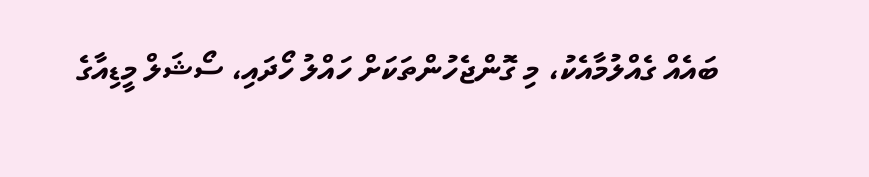ބައެއް ގެއްލުމާއެކު، މި ގޮންޖެހުންތަކަށް ހައްލު ހޯދައި، ސޯޝަލް މީޑިއާގެ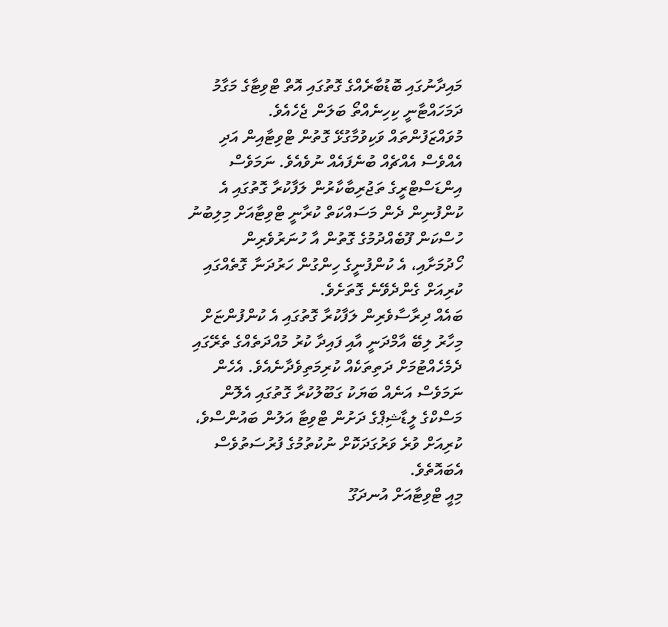މައިދާނުގައި ބޮޑުބާރެއްގެ ގޮތުގައި އޮތް ޓްވިޓާގެ މަގާމު ދަމަހައްޓާނީ ކިހިނެއްތޯ ބަލަން ޖެހެއެވެ.
މުވައްޒަފުންތައް ވަކިވުމާގުޅޭ ގޮތުން ޓްވިޓާއިން އަދި އެއްވެސް އެއްޗެއް ބުނެފައެއް ނުވެއެވެ. ނަމަވެސް އިންޑަސްޓްރީގެ ތަޖުރިބާކާރުން ލަފާކުރާ ގޮތުގައި އެ ކުންފުނިން ދެން މަސައްކަތް ކުރާނީ ޓްވިޓާއަށް މިލިބުނު ހުސްކަން ފޫބެއްދުމުގެ ގޮތުން އާ ހުނަރުވެރިން ހޯދުމަށާއި، އެ ކުންފުނީގެ ހިންގުން ހަރުދަނާ ގޮތެއްގައި ކުރިއަށް ގެންދެވޭނެ ގޮތަށެވެ.
ބައެއް ދިރާސާވެރިން ލަފާކުރާ ގޮތުގައި އެ ކުންފުންޏަށް މިހާރު ލިބޭ އާމްދަނީ އާއި ފައިދާ ކުރު މުއްދަތެއްގެ ތެރޭގައި ދެމެހެއްޓުމަށް ދަތިތަކެއް ކުރިމަތިވެދާނެއެވެ. އެހެން ނަމަވެސް އަނެއް ބަޔަކު ގަބޫލުކުރާ ގޮތުގައި އެލޮން މަސްކްގެ ލީޑާޝިޕްގެ ދަށުން ޓްވިޓާ އަލުން ބައުންސްވެ، ކުރިއަށް ވުރެ ވަރުގަދަކޮށް ނުކުތުމުގެ ފުރުސަތުވެސް އެބައޮތެވެ.
މިއީ ޓްވިޓާއަށް އުނދަގޫ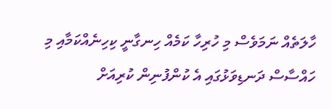ހާލަތެއް ނަމަވެސް މި ހުރިހާ ކަމެއް ހިނގާނީ ކިހިނެއްކަމާއި މި ހައްސާސް ދަނޑިވަޅުގައި އެ ކުންފުނިން ކުރިއަށް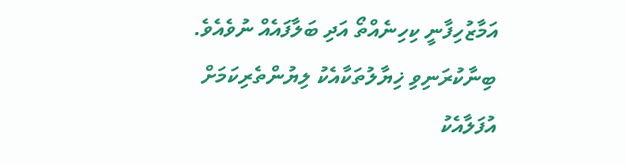އަމާޒުހިފާނީ ކިހިނެއްތޯ އަދި ބަލާފައެއް ނުވެއެވެ.
ބިނާކުރަނިވި ޚިޔާލުތަކާއެކު ލިޔުންތެރިކަމަށް އުފަލާއެކު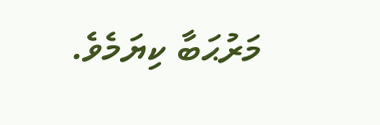މަރުޙަބާ ކިޔަމެވެ.